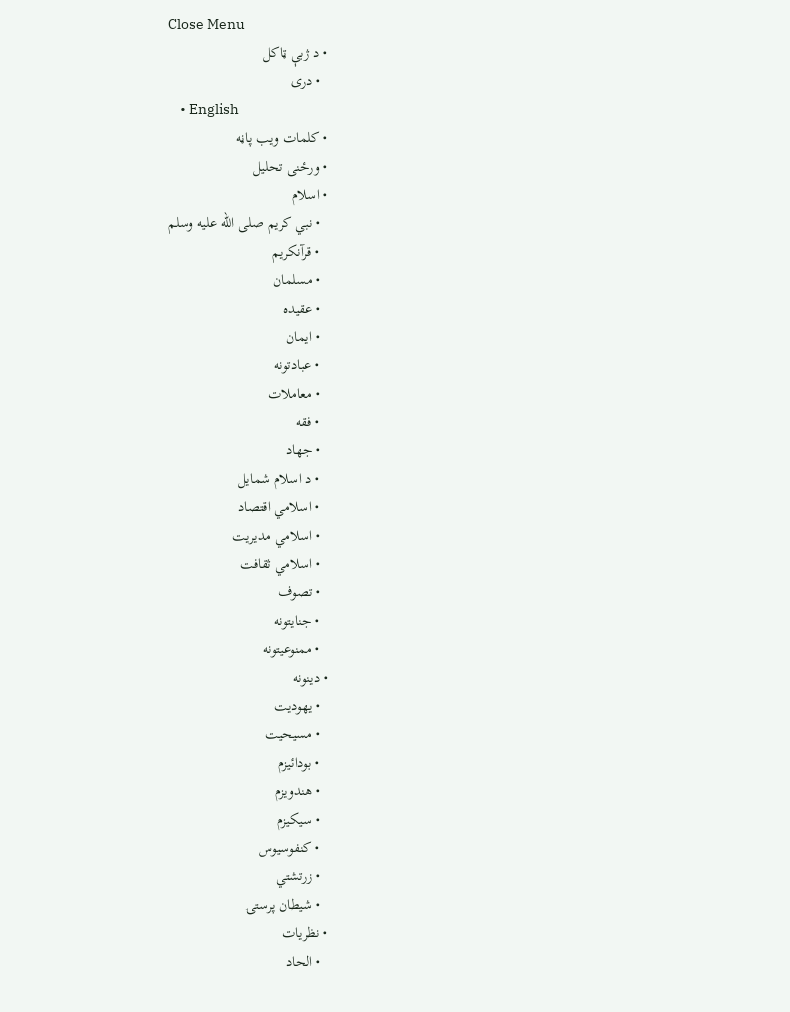Close Menu
  • د ژبې ټاکل
    • دری
    • English
  • کلمات ويب پاڼه
  • ورځنی تحلیل
  • اسلام
    • نبي کریم صلى الله عليه وسلم
    • قرآنکریم
    • مسلمان
    • عقیده
    • ایمان
    • عبادتونه
    • معاملات
    • فقه
    • جهاد
    • د اسلام شمایل
    • اسلامي اقتصاد
    • اسلامي مدیریت
    • اسلامي ثقافت
    • تصوف
    • جنایتونه
    • ممنوعیتونه
  • دینونه
    • یهودیت
    • مسیحیت
    • بودائیزم
    • هندویزم
    • سیکیزم
    • کنفوسیوس
    • زرتشتي
    • شیطان پرستۍ
  • نظریات
    • الحاد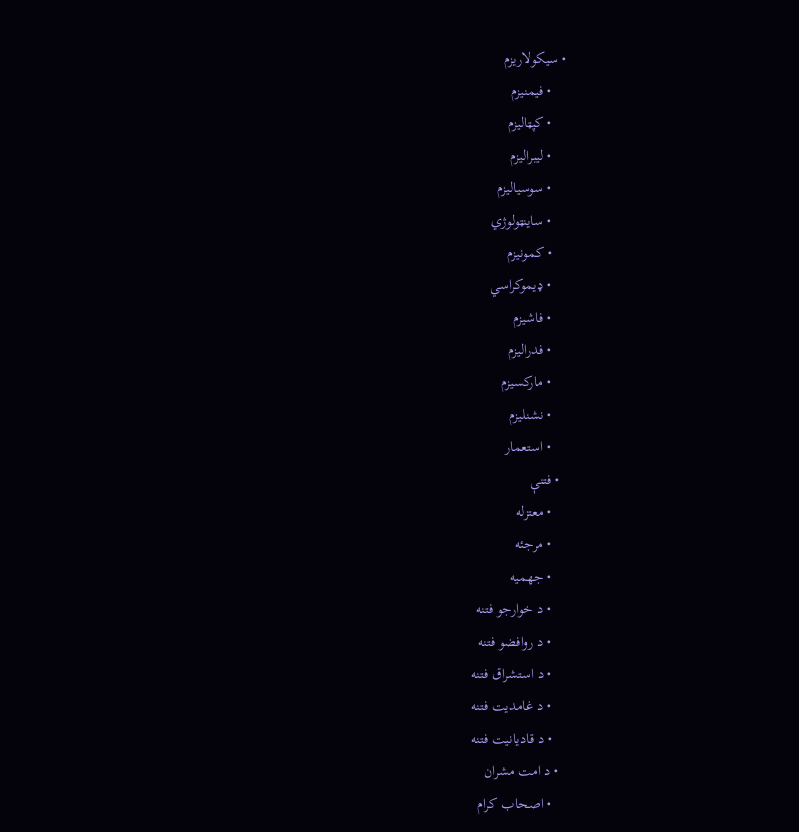• سیکولاریزم
    • فیمنیزم
    • کپټالیزم
    • لیبرالیزم
    • سوسیالیزم
    • ساینټولوژي
    • کمونیزم
    • ډیموکراسي
    • فاشیزم
    • فدرالیزم
    • مارکسیزم
    • نشنلیزم
    • استعمار
  • فتنې
    • معتزله
    • مرجئه
    • جهمیه
    • د خوارجو فتنه
    • د روافضو فتنه
    • د استشراق فتنه
    • د غامدیت فتنه
    • د قادیانیت فتنه
  • د امت مشران
    • اصحاب کرام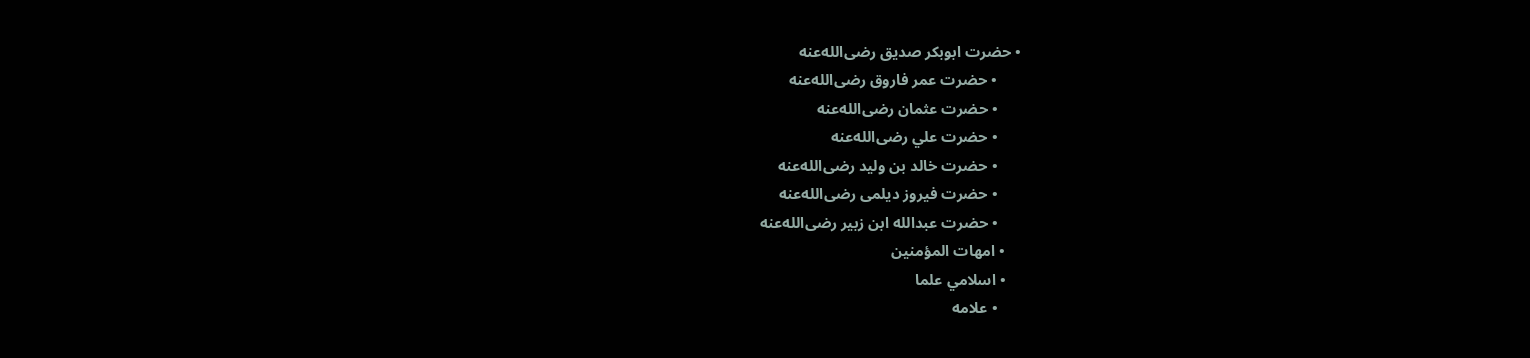• حضرت ابوبکر صدیق رضی‌الله‌عنه
      • حضرت عمر فاروق رضی‌الله‌عنه
      • حضرت عثمان رضی‌الله‌عنه
      • حضرت علي رضی‌الله‌عنه
      • حضرت خالد بن ولید رضی‌الله‌عنه
      • حضرت فیروز دیلمی رضی‌الله‌عنه
      • حضرت عبدالله ابن زبیر رضی‌الله‌عنه
    • امهات المؤمنین
    • اسلامي علما
      • علامه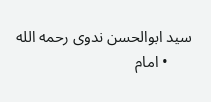سید ابوالحسن ندوی رحمه الله
      • امام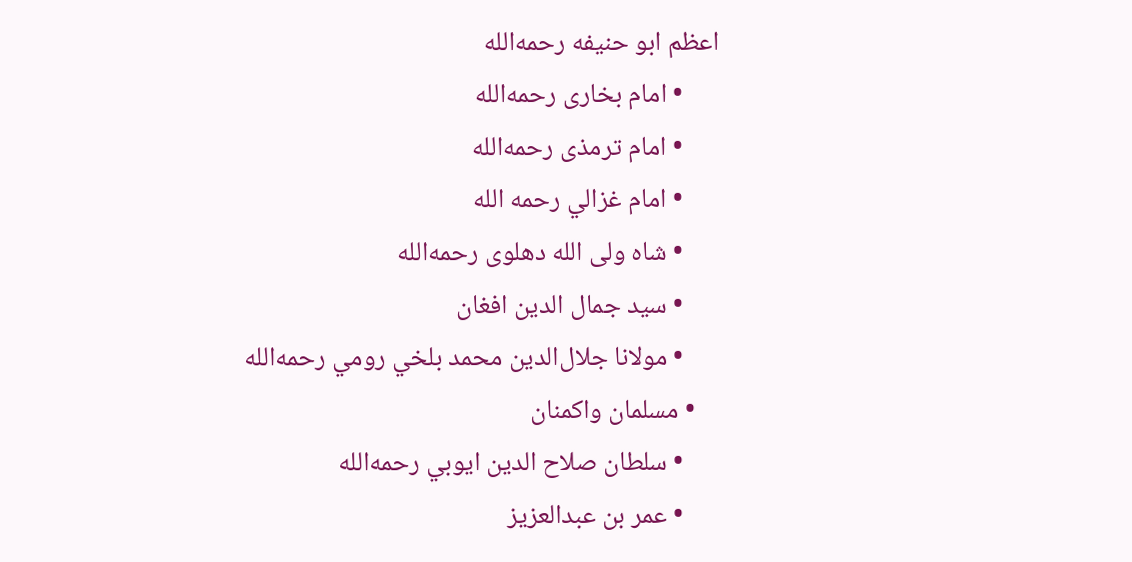اعظم ابو حنیفه رحمه‌الله
      • امام بخاری رحمه‌الله
      • امام ترمذی رحمه‌الله
      • امام غزالي رحمه الله
      • شاه ولی الله دهلوی رحمه‌الله
      • سید جمال الدین افغان
      • مولانا جلال‌الدین محمد بلخي رومي رحمه‌الله
    • مسلمان واکمنان
      • سلطان صلاح الدین ایوبي رحمه‌الله
      • عمر بن عبدالعزیز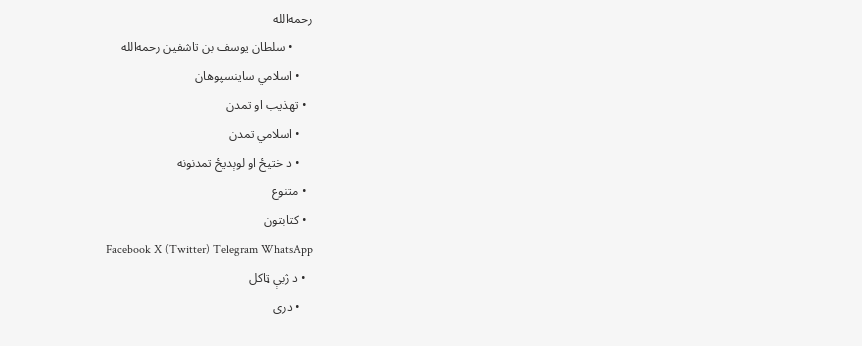رحمه‌الله
      • سلطان یوسف بن تاشفین رحمه‌الله
    • اسلامي ساینسپوهان
  • تهذیب او تمدن
    • اسلامي تمدن
    • د ختیځ او لوېدیځ تمدنونه
  • متنوع
  • کتابتون
Facebook X (Twitter) Telegram WhatsApp
  • د ژبې ټاکل
    • دری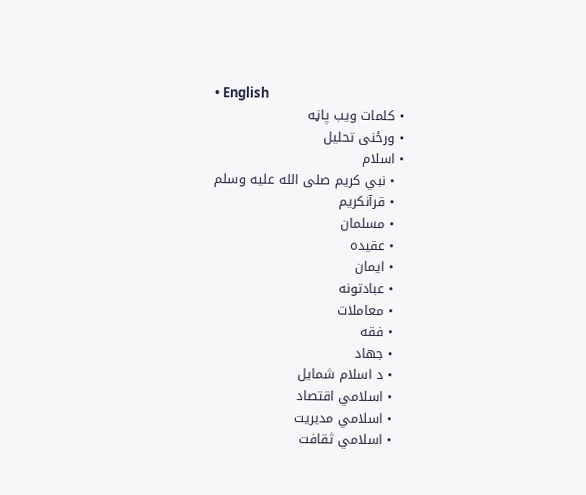• English
  • کلمات ويب پاڼه
  • ورځنی تحلیل
  • اسلام
    • نبي کریم صلى الله عليه وسلم
    • قرآنکریم
    • مسلمان
    • عقیده
    • ایمان
    • عبادتونه
    • معاملات
    • فقه
    • جهاد
    • د اسلام شمایل
    • اسلامي اقتصاد
    • اسلامي مدیریت
    • اسلامي ثقافت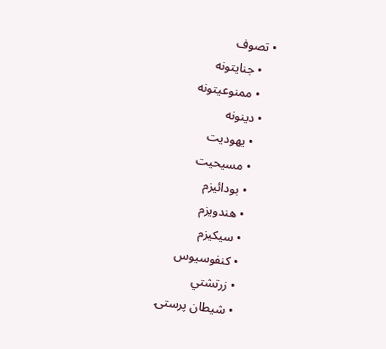• تصوف
    • جنایتونه
    • ممنوعیتونه
  • دینونه
    • یهودیت
    • مسیحیت
    • بودائیزم
    • هندویزم
    • سیکیزم
    • کنفوسیوس
    • زرتشتي
    • شیطان پرستۍ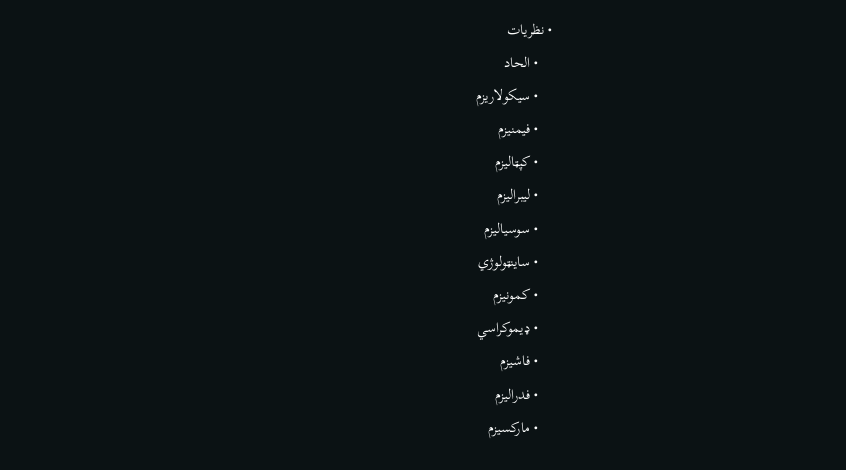• نظریات
    • الحاد
    • سیکولاریزم
    • فیمنیزم
    • کپټالیزم
    • لیبرالیزم
    • سوسیالیزم
    • ساینټولوژي
    • کمونیزم
    • ډیموکراسي
    • فاشیزم
    • فدرالیزم
    • مارکسیزم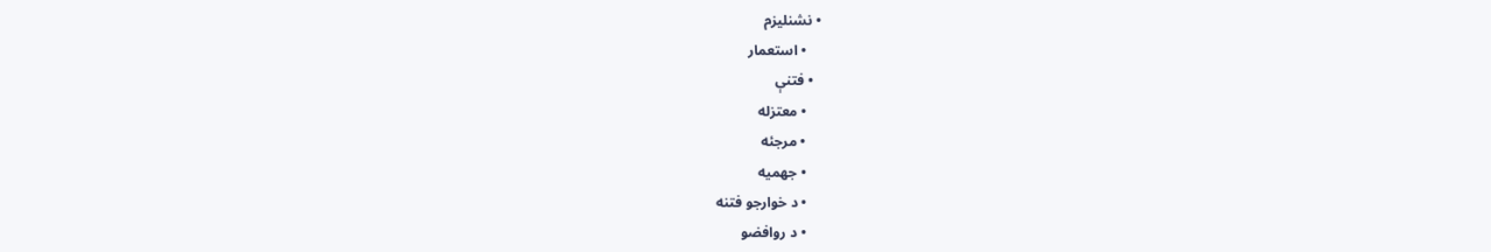• نشنلیزم
    • استعمار
  • فتنې
    • معتزله
    • مرجئه
    • جهمیه
    • د خوارجو فتنه
    • د روافضو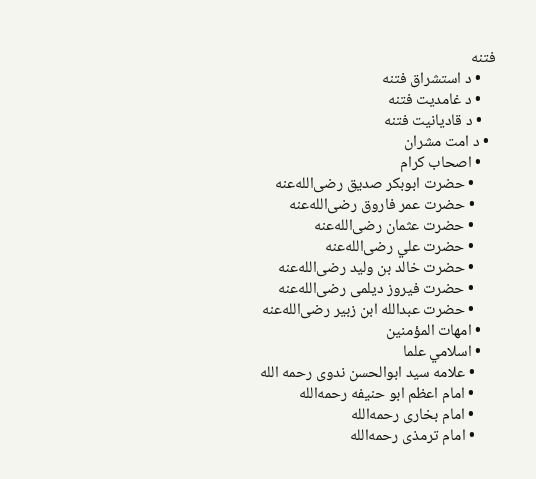فتنه
    • د استشراق فتنه
    • د غامدیت فتنه
    • د قادیانیت فتنه
  • د امت مشران
    • اصحاب کرام
      • حضرت ابوبکر صدیق رضی‌الله‌عنه
      • حضرت عمر فاروق رضی‌الله‌عنه
      • حضرت عثمان رضی‌الله‌عنه
      • حضرت علي رضی‌الله‌عنه
      • حضرت خالد بن ولید رضی‌الله‌عنه
      • حضرت فیروز دیلمی رضی‌الله‌عنه
      • حضرت عبدالله ابن زبیر رضی‌الله‌عنه
    • امهات المؤمنین
    • اسلامي علما
      • علامه سید ابوالحسن ندوی رحمه الله
      • امام اعظم ابو حنیفه رحمه‌الله
      • امام بخاری رحمه‌الله
      • امام ترمذی رحمه‌الله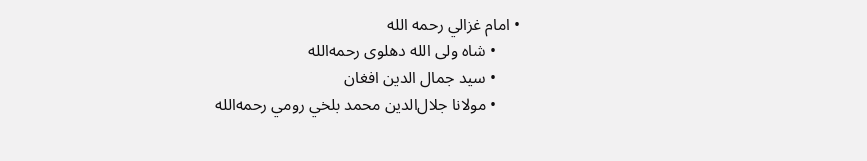• امام غزالي رحمه الله
      • شاه ولی الله دهلوی رحمه‌الله
      • سید جمال الدین افغان
      • مولانا جلال‌الدین محمد بلخي رومي رحمه‌الله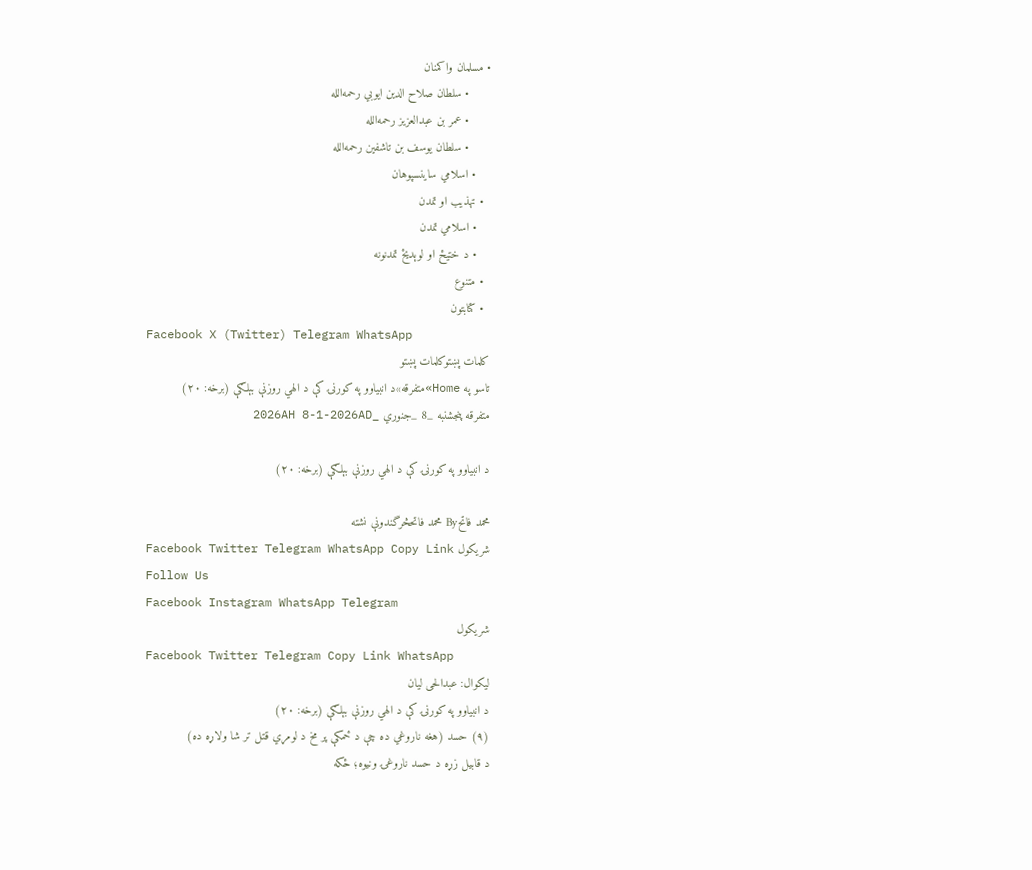• مسلمان واکمنان
      • سلطان صلاح الدین ایوبي رحمه‌الله
      • عمر بن عبدالعزیز رحمه‌الله
      • سلطان یوسف بن تاشفین رحمه‌الله
    • اسلامي ساینسپوهان
  • تهذیب او تمدن
    • اسلامي تمدن
    • د ختیځ او لوېدیځ تمدنونه
  • متنوع
  • کتابتون
Facebook X (Twitter) Telegram WhatsApp
کلمات پښتوکلمات پښتو
تاسو په Home»متفرقه»د انبیاوو په کورنۍ کې د الهي روزنې بېلګې (برخه: ۲۰)
متفرقه پنجشنبه _8 _جنوري _2026AH 8-1-2026AD

د انبیاوو په کورنۍ کې د الهي روزنې بېلګې (برخه: ۲۰)

محمد فاتحBy محمد فاتحڅرگندونې نشته
شریکول Facebook Twitter Telegram WhatsApp Copy Link
Follow Us
Facebook Instagram WhatsApp Telegram
شریکول
Facebook Twitter Telegram Copy Link WhatsApp
لیکوال: عبدالحی لیان
د انبیاوو په کورنۍ کې د الهي روزنې بېلګې (برخه: ۲۰)
(۹) حسد (هغه ناروغي ده چې د ځمکې پر مخ د لومړي قتل تر شا ولاړه ده)
د قابیل زړه د حسد ناروغۍ ونیوه؛ ځکه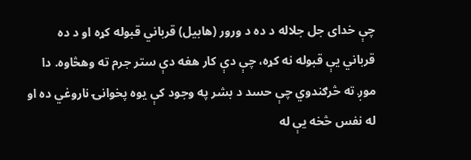چې خدای جل جلاله د ده د ورور (هابیل) قرباني قبوله کړه او د ده قرباني یې قبوله نه کړه، چې دې کار هغه دې ستر جرم ته وهڅاوه. دا موږ ته څرګندوي چې حسد د بشر په وجود کې يوه پخوانۍ ناروغي ده او له نفس څخه يې له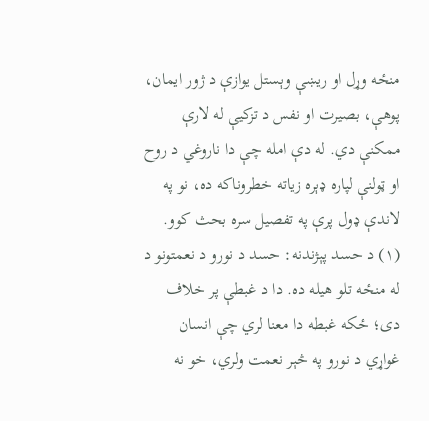منځه وړل او ريښې وېستل يوازې د ژور ايمان، پوهې، بصيرت او نفس د تزکيې له لارې ممکنې دي. له دې امله چې دا ناروغي د روح او ټولنې لپاره ډېره زياته خطروناکه ده، نو په لاندې ډول پرې په تفصيل سره بحث کوو.
(۱) د حسد پېژندنه: حسد د نورو د نعمتونو د له منځه تلو هیله ده. دا د غبطې پر خلاف دی؛ ځکه غبطه دا معنا لري چې انسان غواړي د نورو په څېر نعمت ولري، خو نه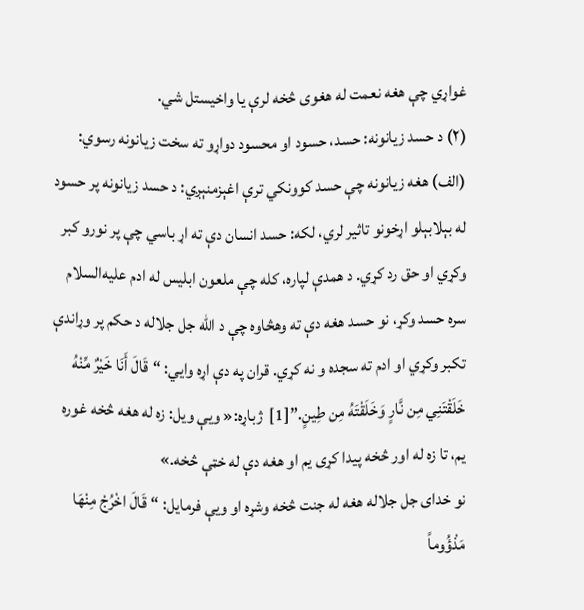غواړي چې هغه نعمت له هغوی څخه لرې يا واخيستل شي.
(۲) د حسد زیانونه: حسد، حسود او محسود دواړو ته سخت زیانونه رسوي:
(الف) هغه زیانونه چې حسد کوونکي ترې اغېزمنېږي: د حسد زیانونه پر حسود له بېلابېلو اړخونو تاثير لري، لکه: حسد انسان دې ته اړ باسي چې پر نورو کبر وکړي او حق رد کړي. د همدې لپاره، کله چې ملعون ابلیس له ادم علیه‌السلام سره حسد وکړ، نو حسد هغه دې ته وهڅاوه چې د الله جل جلاله د حکم پر وړاندې تکبر وکړي او ادم ته سجده و نه کړي. قران په دې اړه وايي: “قَالَ أَنَا خَيْرٌ مِّنْهُ خَلَقْتَنِي مِن نَّارٍ وَخَلَقْتَهُ مِن طِينٍ.”[1]  ژباړه:« ویې ویل: زه له هغه څخه غوره یم، تا زه له اور څخه پیدا کړی یم او هغه دې له خټې څخه.»
نو خدای جل جلاله هغه له جنت څخه وشړه او ويې فرمایل: “قَالَ اخْرُجْ مِنْهَا مَذْؤُوماً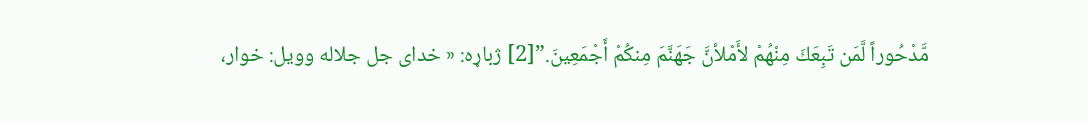مَّدْحُوراً لَّمَن تَبِعَكَ مِنْهُمْ لأَمْلأنَّ جَهَنَّمَ مِنكُمْ أَجْمَعِينَ.”[2] ژباړه: « خدای جل جلاله وویل: خوار،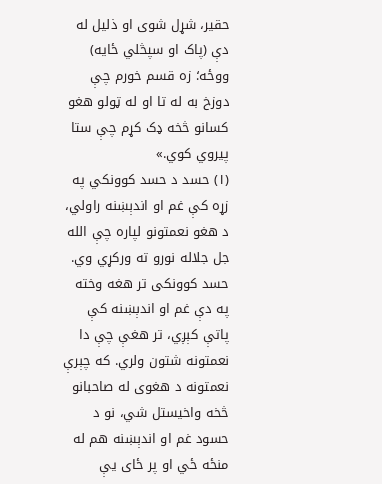حقیر، شړل شوی او ذلیل له دې (پاک او سپڅلي ځایه) ووځه؛ زه قسم خورم چې دوزخ به له تا او له ټولو هغو کسانو څخه ډک کړم چې ستا پیروي کوي.»
(۱) حسد د حسد کوونکي په زړه کې غم او اندېښنه راولي، د هغو نعمتونو لپاره چې الله جل جلاله نورو ته ورکړي وي. حسد کوونکی تر هغه وخته په دې غم او اندېښنه کې پاتې کېږي، تر هغې چې دا نعمتونه شتون ولري. که چېرې نعمتونه د هغوی له صاحبانو څخه واخيستل شي، نو د حسود غم او اندېښنه هم له منځه ځي او پر ځای یې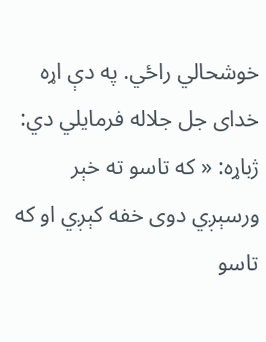خوشحالي راځي. په دې اړه خدای جل جلاله فرمايلي دي: ژباړه: « که تاسو ته خېر ورسېږي دوی خفه کېږي او که تاسو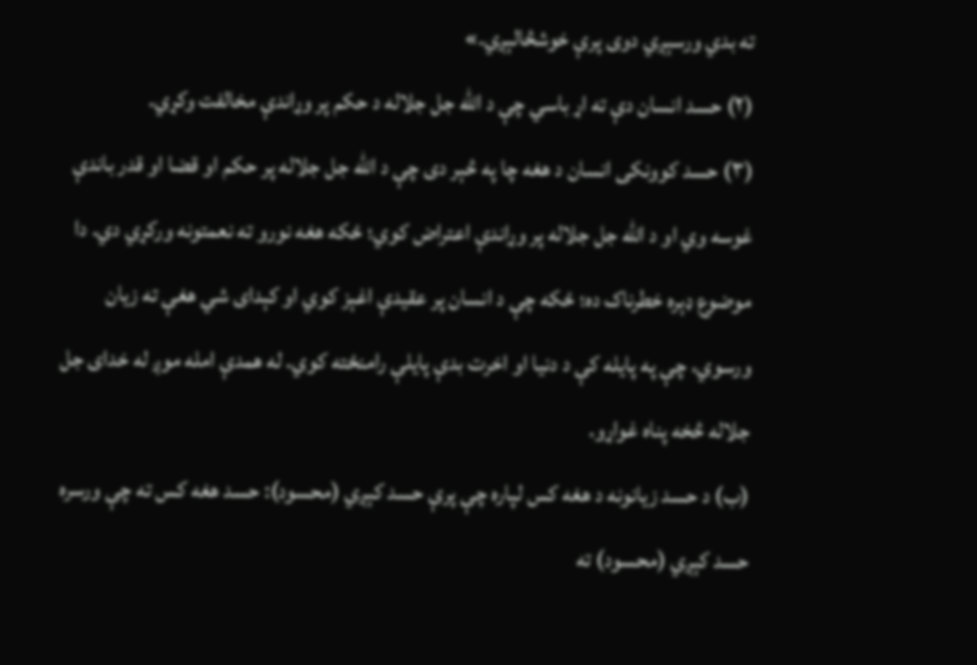ته بدي ورسېږي دوی پرې خوشڅالېږي.»
(۲) حسد انسان دې ته اړ باسي چې د الله جل جلاله د حکم پر وړاندې مخالفت وکړي.
(۳) حسد کوونکی انسان د هغه چا په څېر دی چې د الله جل جلاله پر حکم او قضا او قدر باندې غوسه وي او د الله جل جلاله پر وړاندې اعتراض کوي؛ ځکه هغه نورو ته نعمتونه ورکړي دي. دا موضوع ډېره خطرناک ده؛ ځکه چې د انسان پر عقیدې اغېز کوي او کېدای شي هغې ته زیان ورسوي، چې په پایله کې د دنیا او اخرت بدې پایلې رامنځته کوي. له همدې امله موږ له خدای جل جلاله څخه پناه غواړو.
(ب) د حسد زیانونه د هغه کس لپاره چې پرې حسد کېږي (محسود): حسد هغه کس ته چې ورسره حسد کېږي (محسود) ته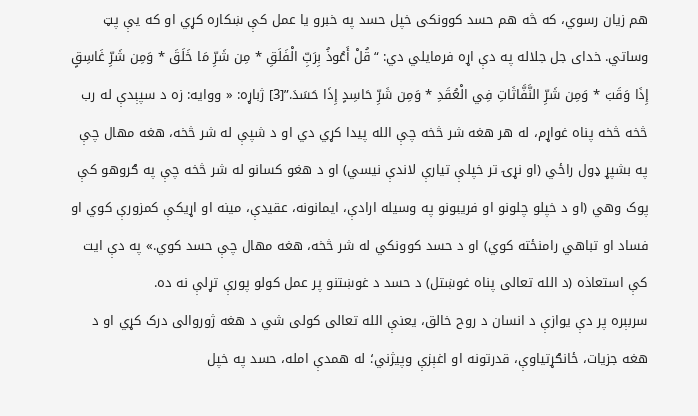هم زیان رسوي، که څه هم حسد کوونکی خپل حسد په خبرو یا عمل کې ښکاره کړي او که یې پټ وساتي. خدای جل جلاله په دې اړه فرمايلي دي: “قُلْ أَعُوذُ بِرَبِّ الْفَلَقِ * مِن شَرِّ مَا خَلَقَ * وَمِن شَرِّ غَاسِقٍ إِذَا وَقَبَ * وَمِن شَرِّ النَّفَّاثَاتِ فِي الْعُقَدِ * وَمِن شَرِّ حَاسِدٍ إِذَا حَسَدَ.”[3] ژباړه: « ووایه: زه د سپېدې له رب څخه څخه پناه غواړم، له هر هغه شر څخه چې الله پیدا کړي دي او د شپې له شر څخه، هغه مهال چې په بشپړ ډول راځي (او نړۍ تر خپلې تیارې لاندې نیسي) او د هغو کسانو له شر څخه چې په ګروهو کې پوک وهي (او د خپلو چلونو او فریبونو په وسیله ارادې، ایمانونه، عقیدې، مینه او اړیکې کمزورې کوي او فساد او تباهي رامنځته کوي) او د حسد کوونکي له شر څخه، هغه مهال چې حسد کوي.» په دې ایت کې استعاذه (د الله تعالی پناه غوښتل) د حسد د غوښتنو پر عمل کولو پورې تړلې نه ده.
سربېره پر دې یوازې د انسان د روح خالق، یعنې الله تعالی کولی شي د هغه ژوروالی درک کړي او د هغه جزیات، ځانګړتیاوې، قدرتونه او اغېزې وپیژني؛ له همدې امله، حسد په خپل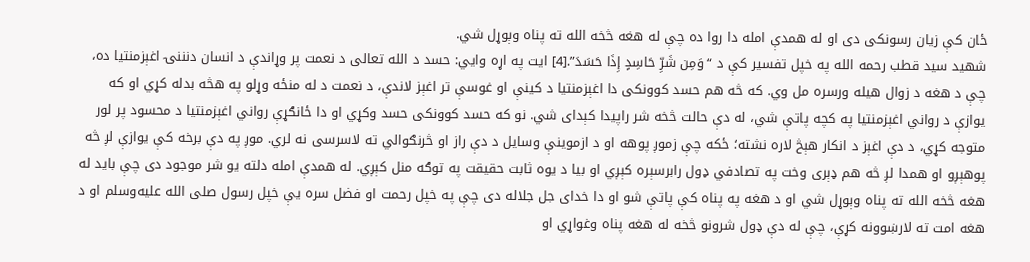ځان کې زیان رسونکی دی او له همدې امله دا روا ده چې له هغه څخه الله ته پناه وېوړل شي.
شهید سید قطب رحمه الله په خپل تفسیر کې د “وَمِن شَرِّ حَاسِدٍ إِذَا حَسَدَ”.[4] ایت په اړه وايي: حسد د الله تعالی د نعمت پر وړاندې د انسان دنننۍ اغېزمنتیا ده، چې د هغه د زوال هیله ورسره مل وي. که څه هم حسد کوونکی دا اغېزمنتیا د کینې او غوسې تر اغېز لاندې، د نعمت د له منځه وړلو په هڅه بدله کړي او که یوازې د رواني اغېزمنتیا په کچه پاتې شي، له دې حالت څخه شر راپیدا کېدای شي. نو که حسد کوونکی حسد وکړي او دا ځانګړې رواني اغېزمنتیا د محسود پر لور متوجه کړي، د دې اغېز د انکار هېڅ لاره نشته؛ ځکه چې زموږ پوهه او د ازموینې وسایل د دې راز او څرنګوالي ته لاسرسی نه لري. موږ په دې برخه کې یوازې لږ څه پوهېږو او همدا لږ څه هم ډېری وخت په تصادفي ډول رابرسېره کېږي او بیا د یوه ثابت حقیقت په توګه منل کېږي. له همدې امله دلته یو شر موجود دی چې باید له هغه څخه الله ته پناه وېوړل شي او د هغه په پناه کې پاتې شو او دا خدای جل جلاله دی چې په خپل رحمت او فضل سره يې خپل رسول صلی الله علیه‌وسلم او د هغه امت ته لارښوونه کړې، چې له دې ډول شرونو څخه له هغه پناه وغواړي او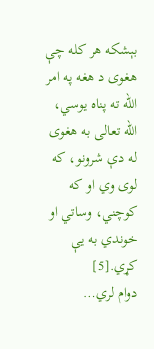بېشکه هر کله چې هغوی د هغه په امر الله ته پناه یوسي، الله تعالی به هغوی له دې شرونو، که لوی وي او که کوچني، وساتي او خوندي به یې کړي.[5]
دوام لري…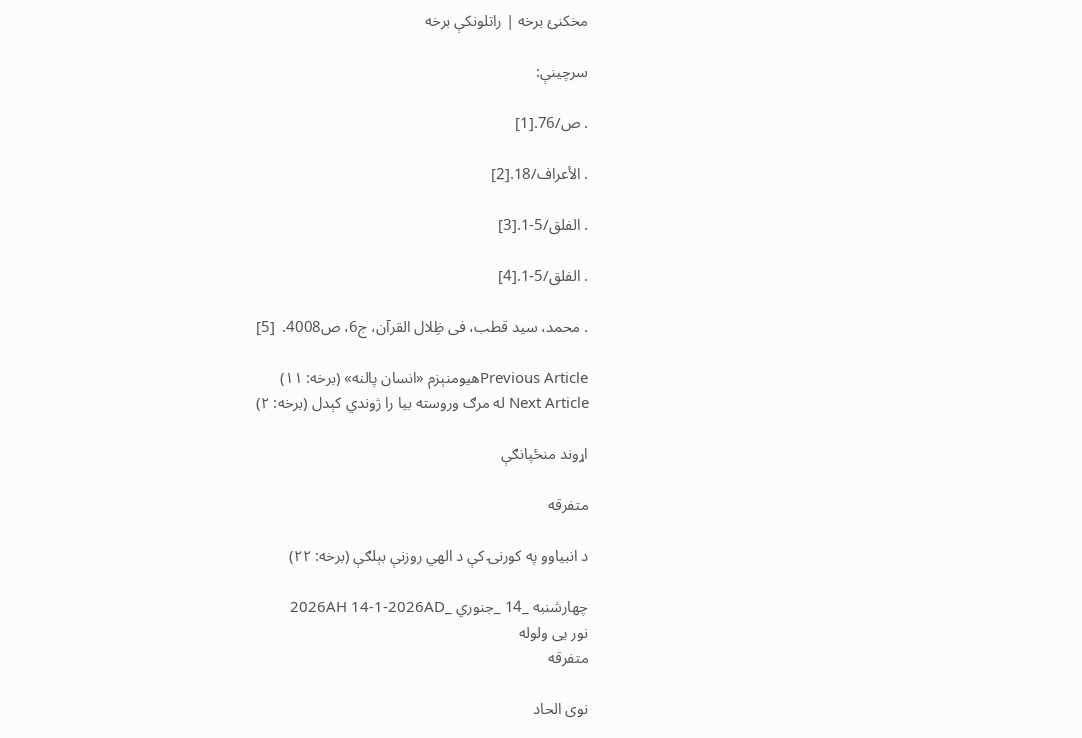مخکنئ برخه | راتلونکې برخه

سرچینې:

. ص/76.[1]

. الأعراف/18.[2]

. الفلق/5-1.[3]

. الفلق/5-1.[4]

. محمد، سید قطب، فی ظِلال القرآن، ج6، ص4008.  [5]

Previous Articleهیومنېزم «انسان پالنه» (برخه: ۱۱)
Next Article له مرګ وروسته بیا را ژوندي کېدل (برخه: ۲)

اړوند منځپانګې

متفرقه

د انبیاوو په کورنۍ کې د الهي روزنې بېلګې (برخه: ۲۲)

چهارشنبه _14 _جنوري _2026AH 14-1-2026AD
نور یی ولوله
متفرقه

نوی الحاد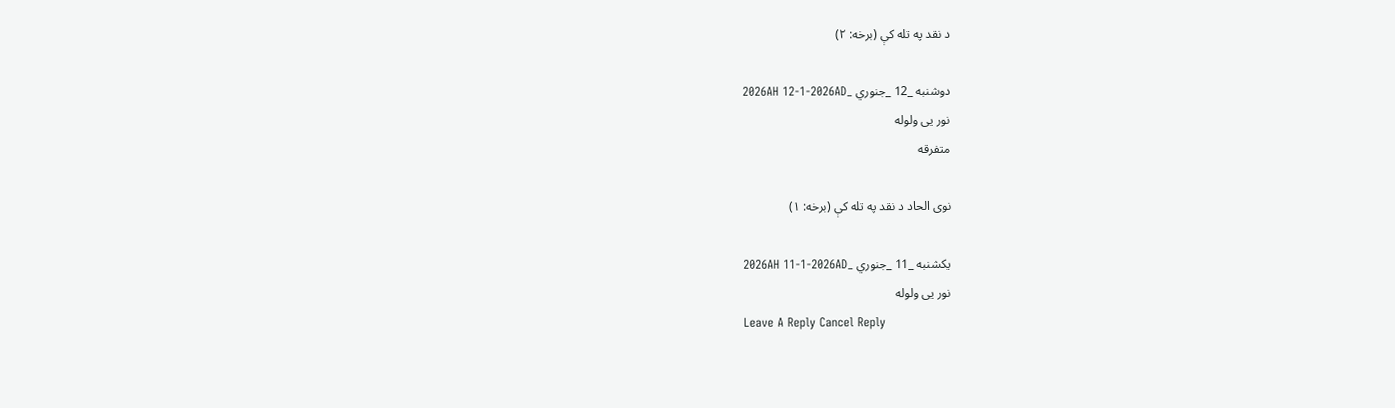د نقد په تله کې (برخه: ۲)

دوشنبه _12 _جنوري _2026AH 12-1-2026AD
نور یی ولوله
متفرقه

نوی الحاد د نقد په تله کې (برخه: ۱)

یکشنبه _11 _جنوري _2026AH 11-1-2026AD
نور یی ولوله
Leave A Reply Cancel Reply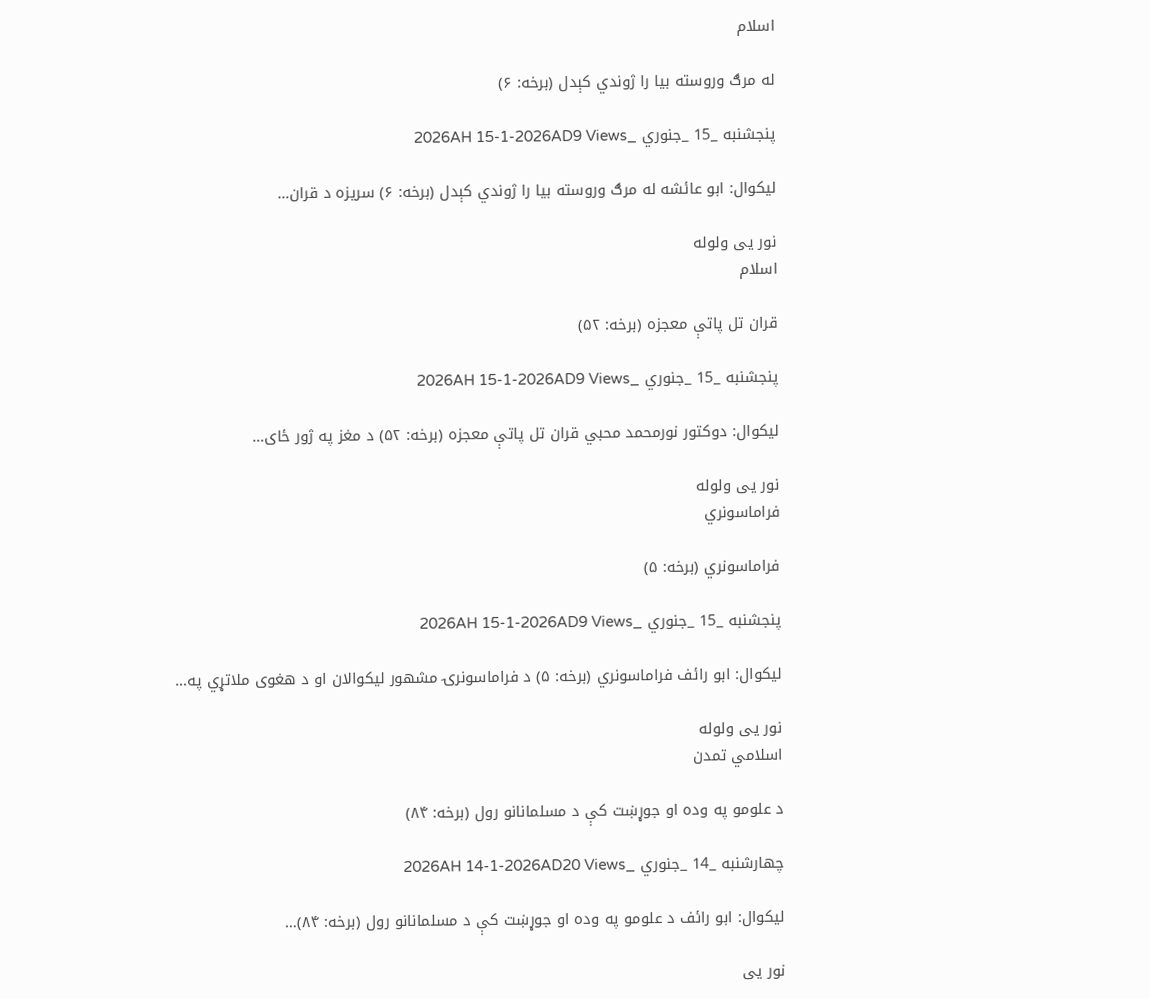اسلام

له مرګ وروسته بیا را ژوندي کېدل (برخه: ۶)

پنجشنبه _15 _جنوري _2026AH 15-1-2026AD9 Views

لیکوال: ابو عائشه له مرګ وروسته بیا را ژوندي کېدل (برخه: ۶) سریزه د قران…

نور یی ولوله
اسلام

قران تل‌ پاتې معجزه (برخه: ۵۲)

پنجشنبه _15 _جنوري _2026AH 15-1-2026AD9 Views

لیکوال: دوکتور نورمحمد محبي قران تل‌ پاتې معجزه (برخه: ۵۲) د مغز په ژور ځای…

نور یی ولوله
فراماسونري

فراماسونري (برخه: ۵)

پنجشنبه _15 _جنوري _2026AH 15-1-2026AD9 Views

لیکوال: ابو رائف فراماسونري (برخه: ۵) د فراماسونرۍ مشهور لیکوالان او د هغوی ملاتړي په…

نور یی ولوله
اسلامي تمدن

د علومو په وده او جوړښت کې د مسلمانانو رول (برخه: ۸۴)

چهارشنبه _14 _جنوري _2026AH 14-1-2026AD20 Views

لیکوال: ابو‌ رائف د علومو په وده او جوړښت کې د مسلمانانو رول (برخه: ۸۴)…

نور یی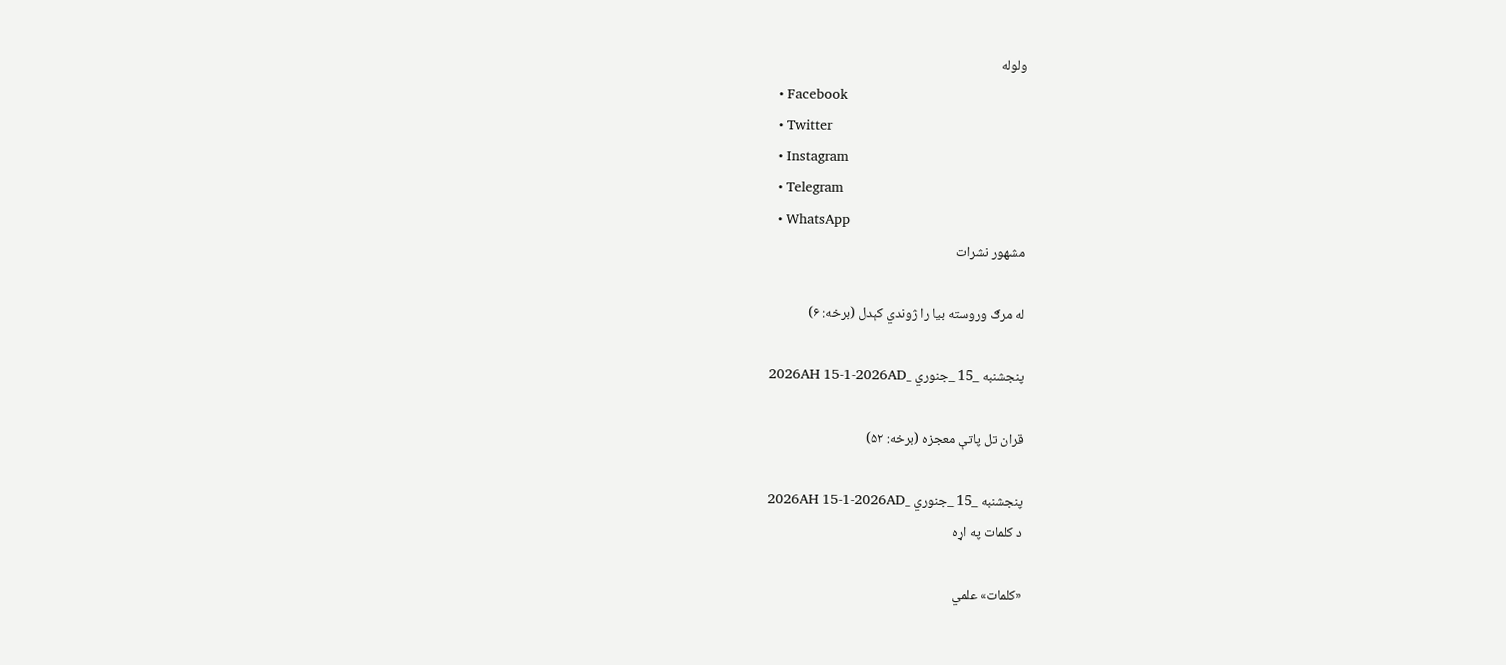ولوله
  • Facebook
  • Twitter
  • Instagram
  • Telegram
  • WhatsApp
مشهور نشرات

له مرګ وروسته بیا را ژوندي کېدل (برخه: ۶)

پنجشنبه _15 _جنوري _2026AH 15-1-2026AD

قران تل‌ پاتې معجزه (برخه: ۵۲)

پنجشنبه _15 _جنوري _2026AH 15-1-2026AD
د کلمات په اړه

«کلمات» علمي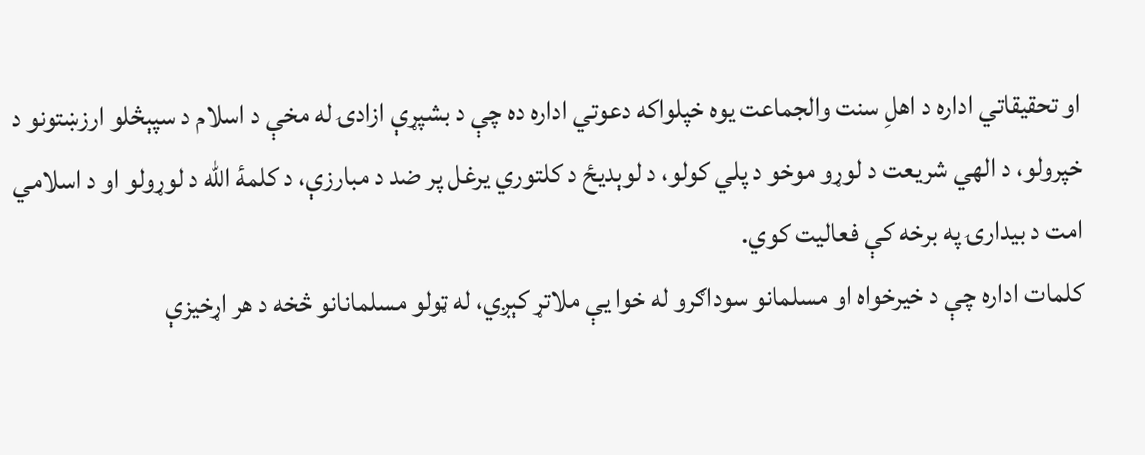او تحقیقاتي اداره د اهلِ سنت والجماعت یوه خپلواکه دعوتي اداره ده چې د بشپړې ازادۍ له مخې د اسلام د سپېڅلو ارزښتونو د خپرولو، د الهي شریعت د لوړو موخو د پلي کولو، د لوېدیځ د کلتوري یرغل پر ضد د مبارزې، د کلمۀ الله د لوړولو او د اسلامي امت د بیدارۍ په برخه کې فعالیت کوي.
کلمات اداره چې د خیرخواه او مسلمانو سوداګرو له خوا یې ملاتړ کېږي، له ټولو مسلمانانو څخه د هر اړخیزې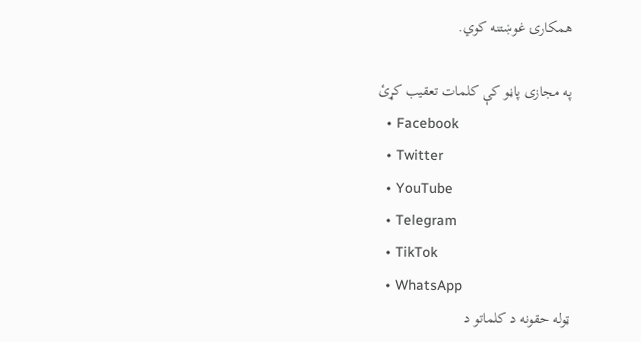همکارۍ غوښتنه کوي.

په مجازی پاڼو کې کلمات تعقیب کړئ
  • Facebook
  • Twitter
  • YouTube
  • Telegram
  • TikTok
  • WhatsApp
ټوله حقونه د کلماتو د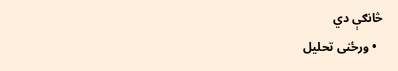څانګې دي
  • ورځنی تحلیل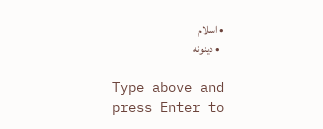• اسلام
  • دینونه

Type above and press Enter to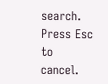search. Press Esc to cancel.